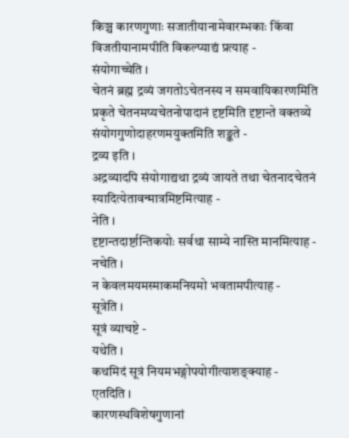किञ्च कारणगुणाः सजातीयानामेवारम्भकाः किंवा विजतीयानामपीति विकल्प्याद्यं प्रत्याह -
संयोगाच्चेति ।
चेतनं ब्रह्म द्रव्यं जगतोऽचेतनस्य न समवायिकारणमिति प्रकृते चेतनमप्यचेतनोपादानं दृष्टमिति दृष्टान्ते वक्तव्ये संयोगगुणोदाहरणमयुक्तमिति शङ्कते -
द्रव्य इति ।
अद्रव्यादपि संयोगाद्यथा द्रव्यं जायते तथा चेतनादचेतनं स्यादित्येतावन्मात्रमिष्टमित्याह -
नेति ।
दृष्टान्तदार्ष्टान्तिकयोः सर्वथा साम्ये नास्ति मानमित्याह -
नचेति ।
न केवलमयमस्माकमनियमो भवतामपीत्याह -
सूत्रेति ।
सूत्रं व्याचष्टे -
यथेति ।
कथमिदं सूत्रं नियमभङ्गोपयोगीत्याशङ्क्याह -
एतदिति ।
कारणस्थविशेषगुणानां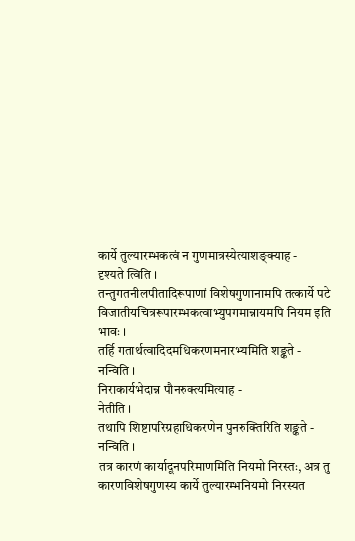कार्ये तुल्यारम्भकत्वं न गुणमात्रस्येत्याशङ्क्याह -
दृश्यते त्विति ।
तन्तुगतनीलपीतादिरूपाणां विशेषगुणानामपि तत्कार्ये पटे विजातीयचित्ररूपारम्भकत्वाभ्युपगमान्नायमपि नियम इति भावः ।
तर्हि गतार्थत्वादिदमधिकरणमनारभ्यमिति शङ्कते -
नन्विति ।
निराकार्यभेदान्न पौनरुक्त्यमित्याह -
नेतीति ।
तथापि शिष्टापरिग्रहाधिकरणेन पुनरुक्तिरिति शङ्कते -
नन्विति ।
तत्र कारणं कार्यादूनपरिमाणमिति नियमो निरस्तः, अत्र तु कारणविशेषगुणस्य कार्ये तुल्यारम्भनियमो निरस्यत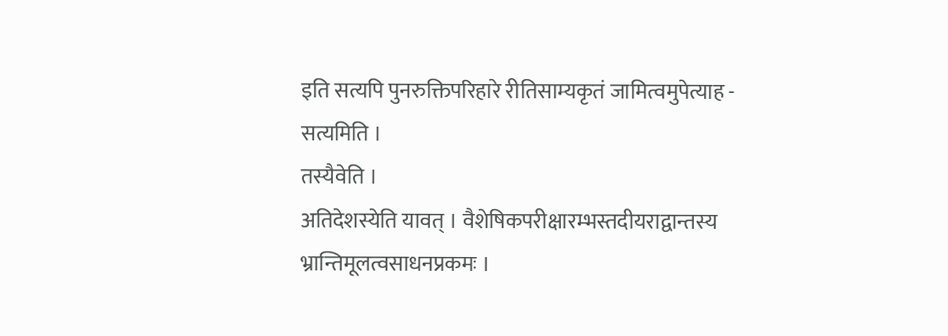इति सत्यपि पुनरुक्तिपरिहारे रीतिसाम्यकृतं जामित्वमुपेत्याह -
सत्यमिति ।
तस्यैवेति ।
अतिदेशस्येति यावत् । वैशेषिकपरीक्षारम्भस्तदीयराद्वान्तस्य भ्रान्तिमूलत्वसाधनप्रकमः ।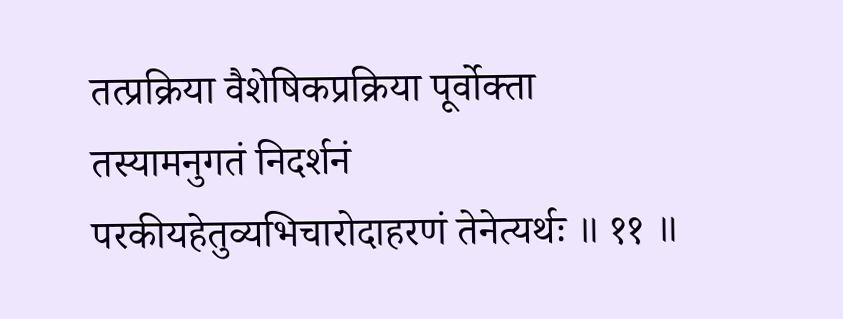तत्प्रक्रिया वैशेषिकप्रक्रिया पूर्वोक्ता तस्यामनुगतं निदर्शनं परकीयहेतुव्यभिचारोदाहरणं तेनेत्यर्थः ॥ ११ ॥